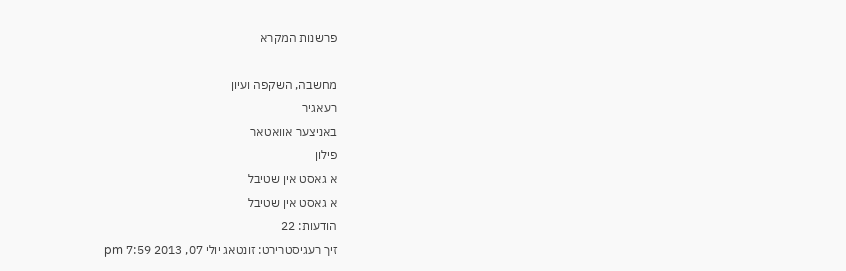פרשנות המקרא

מחשבה, השקפה ועיון
רעאגיר
באניצער אוואטאר
פילון
א גאסט אין שטיבל
א גאסט אין שטיבל
הודעות: 22
זיך רעגיסטרירט: זונטאג יולי 07, 2013 7:59 pm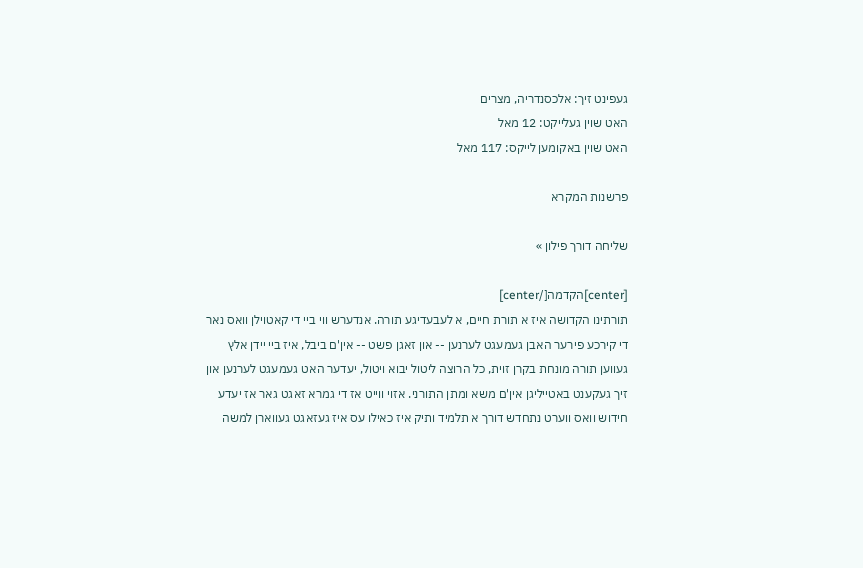געפינט זיך: אלכסנדריה, מצרים
האט שוין געלייקט: 12 מאל
האט שוין באקומען לייקס: 117 מאל

פרשנות המקרא

שליחה דורך פילון »

[center]הקדמה[/center]
תורתינו הקדושה איז א תורת חיים, א לעבעדיגע תורה. אנדערש ווי ביי די קאטוילן וואס נאר די קירכע פירער האבן געמעגט לערנען -- און זאגן פשט -- אין'ם ביבל, איז ביי יידן אלץ געווען תורה מונחת בקרן זוית, כל הרוצה ליטול יבוא ויטול, יעדער האט געמעגט לערנען און זיך געקענט באטייליגן אין'ם משא ומתן התורני. אזוי ווייט אז די גמרא זאגט גאר אז יעדע חידוש וואס ווערט נתחדש דורך א תלמיד ותיק איז כאילו עס איז געזאגט געווארן למשה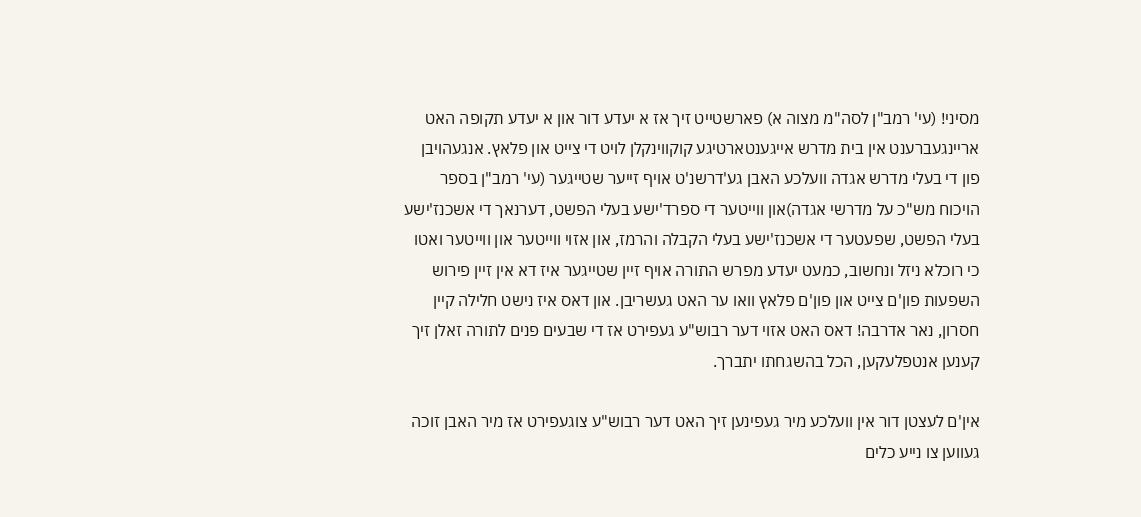מסיני! (עי' רמב"ן לסה"מ מצוה א) פארשטייט זיך אז א יעדע דור און א יעדע תקופה האט אריינגעברענט אין בית מדרש אייגענטארטיגע קוקווינקלן לויט די צייט און פלאץ. אנגעהויבן פון די בעלי מדרש אגדה וועלכע האבן גע'דרשנ'ט אויף זייער שטייגער (עי' רמב"ן בספר הויכוח מש"כ על מדרשי אגדה)און ווייטער די ספרד'ישע בעלי הפשט, דערנאך די אשכנז'ישע בעלי הפשט, שפעטער די אשכנז'ישע בעלי הקבלה והרמז, און אזוי ווייטער און ווייטער ואטו כי רוכלא ניזל ונחשוב, כמעט יעדע מפרש התורה אויף זיין שטייגער איז דא אין זיין פירוש השפעות פון'ם צייט און פון'ם פלאץ וואו ער האט געשריבן. און דאס איז נישט חלילה קיין חסרון, נאר אדרבה! דאס האט אזוי דער רבוש"ע געפירט אז די שבעים פנים לתורה זאלן זיך קענען אנטפלעקען, הכל בהשגחתו יתברך.

אין'ם לעצטן דור אין וועלכע מיר געפינען זיך האט דער רבוש"ע צוגעפירט אז מיר האבן זוכה געווען צו נייע כלים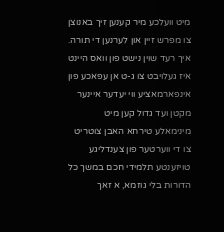מיט וועלכע מיר קענען זיך באנוצן צו מפרש זיין און לערנען די תורה. איך רעד שוין נישט פון וואס היינט איז געלויבט צו ג-ט אן עפאכע פון אינפארמאציע ווי יעדער איינער מקטן ועד גדול קען מיט מינימאלע טירחא האבן צוטריט צו די ווערטער פון צענדליגע טויזענטע תלמידי חכם במשך כל הדורות בלי גוזמא, א זאך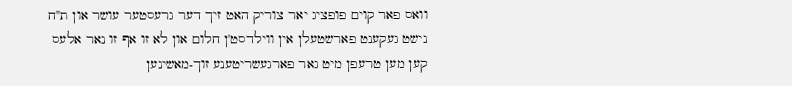וואס פאר קוים פופציג יאר צוריק האט זיך דער גרעסטער עושר און ת"ח נישט געקענט פארשטעלן אין ווילדסט'ן חלום און לא זו אף זו נאר אלעס קען מען טרעפן מיט גאר פארגעשריטענע זוך-מאשינען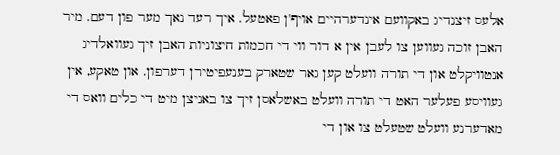אלעס זיצנדיג באקוועם אינדערהיים אויף'ן פאטעל. איך רעד נאך מער פון דעם. מיר האבן זוכה געווען צו לעבן אין א דור ווי די חכמות חיצוניות האבן זיך געוואלדיג אנטוויקלט און די תורה וועלט קען גאר שטארק בענעפיטירן דערפון. און טאקע, אין געוויסע פעלער האט די תורה וועלט באשלאסן זיך צו באניצן מיט די כלים וואס די מאדערנע וועלט שטעלט צו און די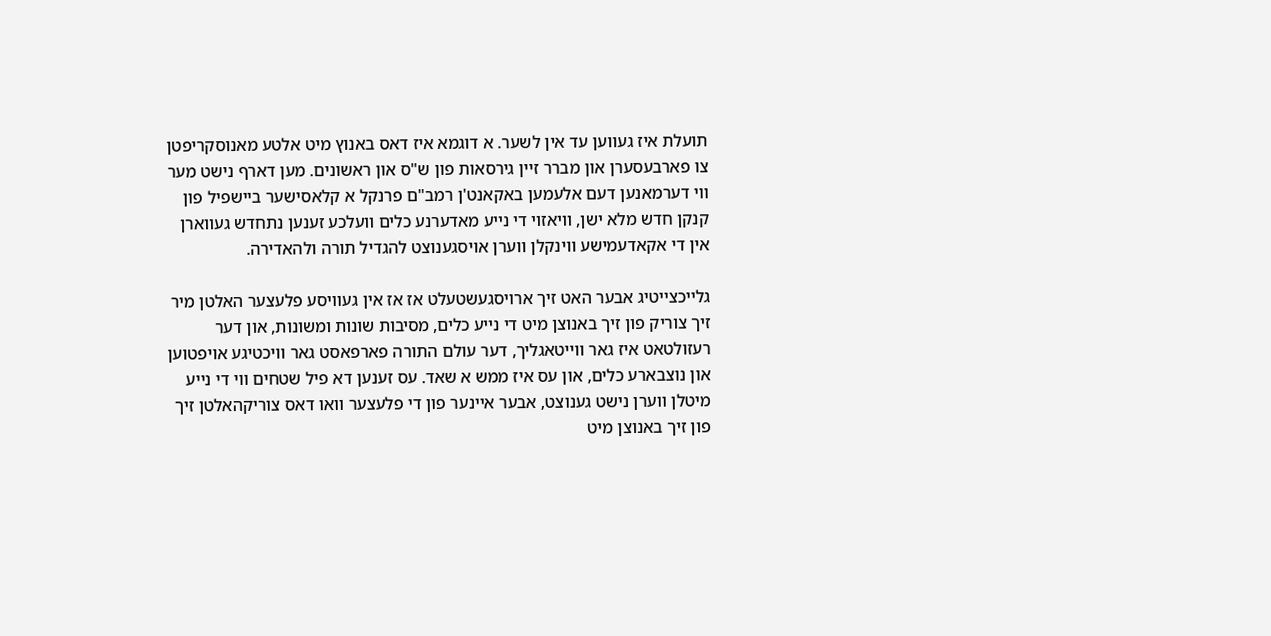תועלת איז געווען עד אין לשער. א דוגמא איז דאס באנוץ מיט אלטע מאנוסקריפטן צו פארבעסערן און מברר זיין גירסאות פון ש"ס און ראשונים. מען דארף נישט מער ווי דערמאנען דעם אלעמען באקאנט'ן רמב"ם פרנקל א קלאסישער ביישפיל פון קנקן חדש מלא ישן, וויאזוי די נייע מאדערנע כלים וועלכע זענען נתחדש געווארן אין די אקאדעמישע ווינקלן ווערן אויסגענוצט להגדיל תורה ולהאדירה.

גלייכצייטיג אבער האט זיך ארויסגעשטעלט אז אז אין געוויסע פלעצער האלטן מיר זיך צוריק פון זיך באנוצן מיט די נייע כלים, מסיבות שונות ומשונות, און דער רעזולטאט איז גאר ווייטאגליך, דער עולם התורה פארפאסט גאר וויכטיגע אויפטוען און נוצבארע כלים, און עס איז ממש א שאד. עס זענען דא פיל שטחים ווי די נייע מיטלן ווערן נישט גענוצט, אבער איינער פון די פלעצער וואו דאס צוריקהאלטן זיך פון זיך באנוצן מיט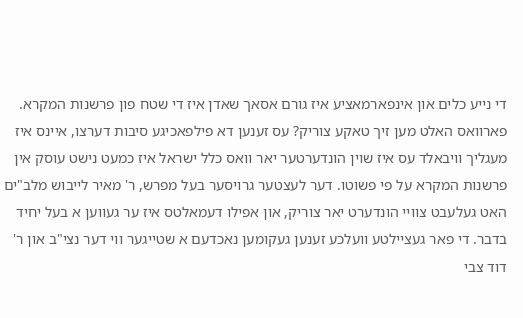די נייע כלים און אינפארמאציע איז גורם אסאך שאדן איז די שטח פון פרשנות המקרא. פארוואס האלט מען זיך טאקע צוריק? עס זענען דא פילפאכיגע סיבות דערצו, איינס איז מעגליך וויבאלד עס איז שוין הונדערטער יאר וואס כלל ישראל איז כמעט נישט עוסק אין פרשנות המקרא על פי פשוטו. דער לעצטער גרויסער בעל מפרש, ר' מאיר לייבוש מלב"ים האט געלעבט צוויי הונדערט יאר צוריק, און אפילו דעמאלטס איז ער געווען א בעל יחיד בדבר. די פאר געציילטע וועלכע זענען געקומען נאכדעם א שטייגער ווי דער נצי"ב און ר' דוד צבי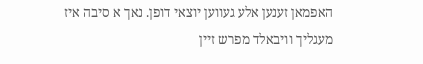האפמאן זענען אלע געווען יוצאי דופן. נאך א סיבה איז מעגליך וויבאלד מפרש זיין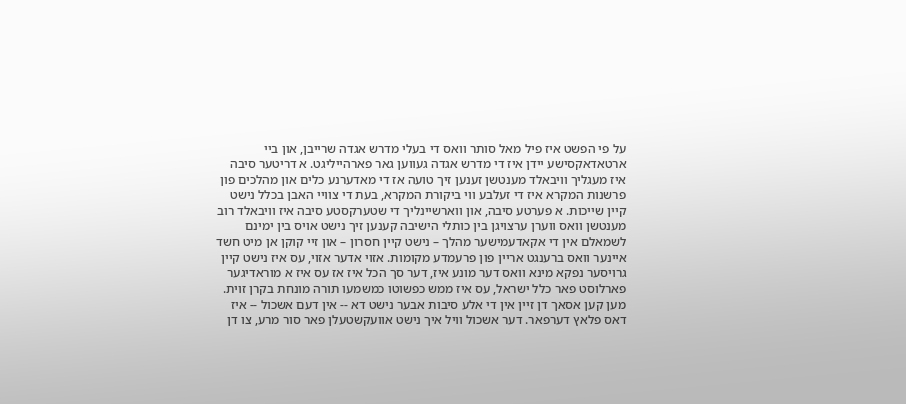על פי הפשט איז פיל מאל סותר וואס די בעלי מדרש אגדה שרייבן, און ביי ארטאדאקסישע יידן איז די מדרש אגדה געווען גאר פארהייליגט. א דריטער סיבה איז מעגליך וויבאלד מענטשן זענען זיך טועה אז די מאדערנע כלים און מהלכים פון פרשנות המקרא איז די זעלבע ווי ביקורת המקרא, בעת די צוויי האבן בכלל נישט קיין שייכות. א פערטע סיבה, און ווארשיינליך די שטערקסטע סיבה איז וויבאלד רוב מענטשן וואס ווערן ערצויגן בין כותלי הישיבה קענען זיך נישט אויס בין ימינם לשמאלם אין די אקאדעמישער מהלך – נישט קיין חסרון – און זיי קוקן אן מיט חשד איינער וואס ברענגט אריין פון פרעמדע מקומות. אזוי אדער אזוי, עס איז נישט קיין גרויסער נפקא מינא וואס דער מונע איז, דער סך הכל איז אז עס איז א מוראדיגער פארלוסט פאר כלל ישראל, עס איז ממש כפשוטו כמשמעו תורה מונחת בקרן זוית. מען קען אסאך דן זיין אין די אלע סיבות אבער נישט דא -- אין דעם אשכול -- איז דאס פלאץ דערפאר. דער אשכול וויל איך נישט אוועקשטעלן פאר סור מרע, צו דן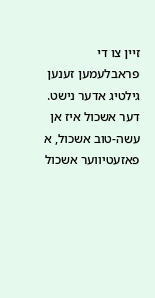זיין צו די פראבלעמען זענען גילטיג אדער נישט. דער אשכול איז אן עשה-טוב אשכול, א פאזעטיווער אשכול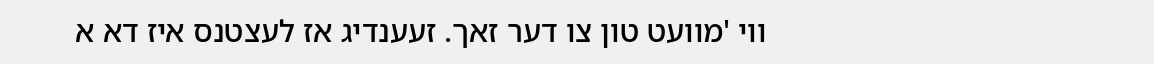ווי 'מוועט טון צו דער זאך. זעענדיג אז לעצטנס איז דא א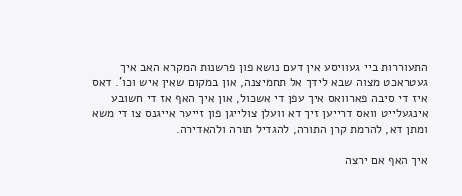התעוררות ביי געוויסע אין דעם נושא פון פרשנות המקרא האב איך געטראכט מצוה שבא לידך אל תחמיצנה, און במקום שאין איש וכו'. דאס איז די סיבה פארוואס איך עפן די אשכול, און איך האף אז די חשובע אינגעלייט וואס דרייען זיך דא וועלן צולייגן פון זייער אייגנס צו די משא ומתן דא, להרמת קרן התורה, להגדיל תורה ולהאדירה.

איך האף אם ירצה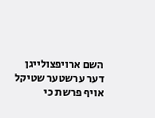השם ארויפצולייגן דער ערשטער שטיקל אויף פרשת כי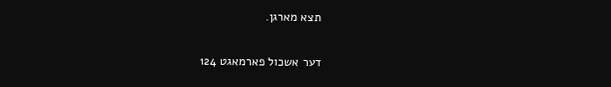תצא מארגן.

דער אשכול פארמאגט 124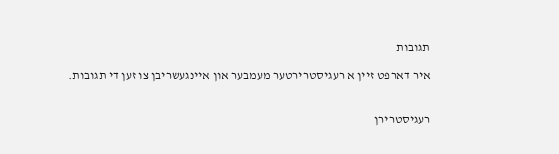תגובות

איר דארפט זיין א רעגיסטרירטער מעמבער און איינגעשריבן צו זען די תגובות.


רעגיסטרירן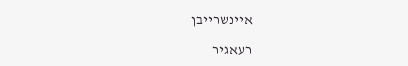איינשרייבן

רעאגיר